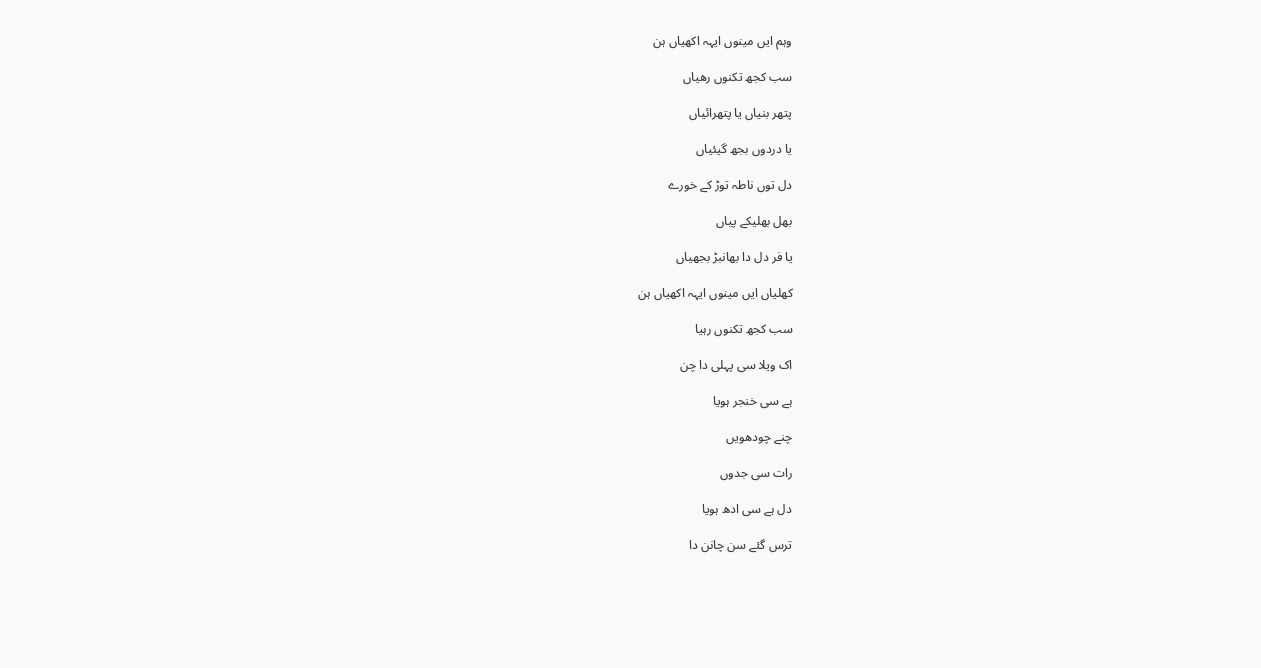وہم ایں مینوں ایہہ اکھیاں ہن

سب کجھ تکنوں رھیاں

پتھر بنیاں یا پتھرائیاں

یا دردوں بجھ گیئیاں

دل توں ناطہ توڑ کے خورے

بھل بھلیکے پیاں

یا فر دل دا بھانبڑ بجھیاں

کھلیاں ایں مینوں ایہہ اکھیاں ہن

سب کجھ تکنوں رہیا

اک ویلا سی پہلی دا چن

ہے سی خنجر ہویا

چنے چودھویں

رات سی جدوں

دل ہے سی ادھ ہویا

ترس گئے سن چانن دا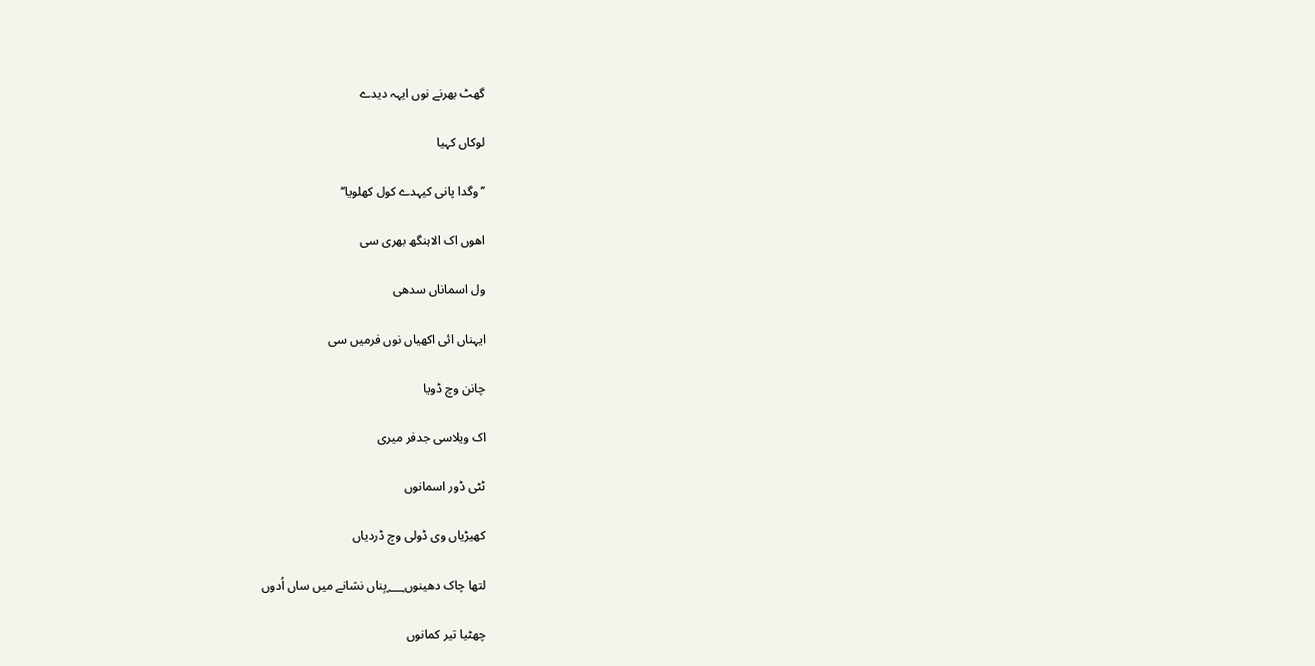گھٹ بھرنے نوں ایہہ دیدے

لوکاں کہیا

’’وگدا پانی کیہدے کول کھلویا‘‘

اھوں اک الاہنگھ بھری سی

ول اسماناں سدھی

ایہناں ائی اکھیاں نوں فرمیں سی

چانن وچ ڈویا

اک ویلاسی جدفر میری

ٹٹی ڈور اسمانوں

کھیڑیاں وی ڈولی وچ ڈردیاں

لتھا چاک دھینوں؁بِناں نشانے میں ساں اُدوں

چھٹیا تیر کمانوں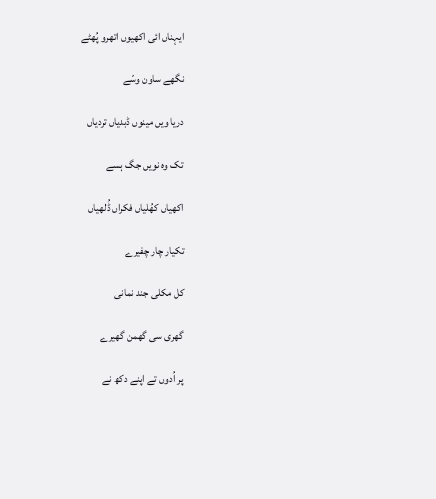ایہناں ائی اکھیوں اتھرو پُھٹے

نگھے ساون وسّے

دریا ویں مینوں ڈبدیاں تردیاں

تک وہ نویں جگ ہسے

اکھیاں کھُلیاں فکراں ڈُلھیاں

تکیار چار چفیرے

کل مکلی جند نمانی

گھری سی گھمن گھیرے

پر اُدوں تے اپنے دکھ نے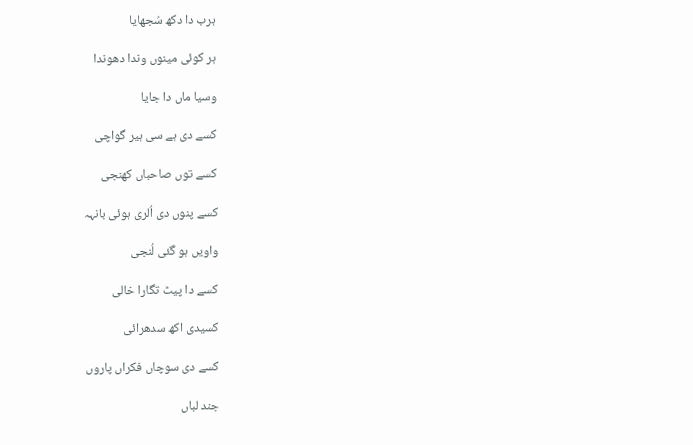ہرب دا دکھ سُجھایا

ہر کوئی مینوں وندا دھوندا

وسیا ماں دا جایا

کسے دی ہے سی ہیر گواچی

کسے توں صاحباں کھنجی

کسے پنوں دی اُلری ہوئی بانہہ

واویں ہو گئی لُنجی

کسے دا پیٹ تگارا خالی

کسیدی اکھ سدھرائی

کسے دی سوچاں فکراں پاروں

جند لباں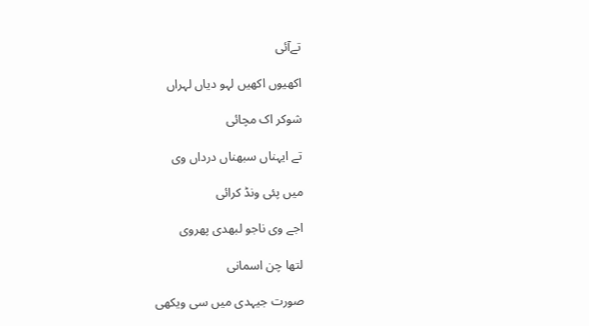تےآئی

اکھیوں اکھیں لہو دیاں لہراں

شوکر اک مچائی

تے ایہناں سبھناں درداں وی

میں پئی ونڈ کرائی

اجے وی ناجو لبھدی پھروی

لتھا چن اسمانی

صورت جیہدی میں سی ویکھی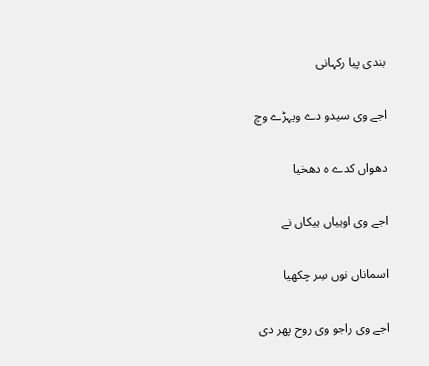بندی پیا رکہانی

اجے وی سیدو دے ویہڑے وچ

دھواں کدے ہ دھخیا

اجے وی اوہیاں ہیکاں نے

اسماناں نوں سِر چکھیا

اجے وی راجو وی روح پھر دی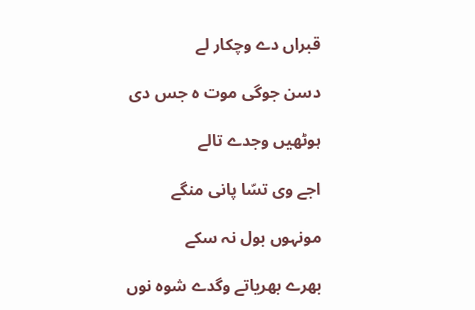قبراں دے وچکار لے

دسن جوگی موت ہ جس دی

ہوٹھیں وجدے تالے

اجے وی تسّا پانی منگے

مونہوں بول نہ سکے

بھرے بھریاتے وگدے شوہ نوں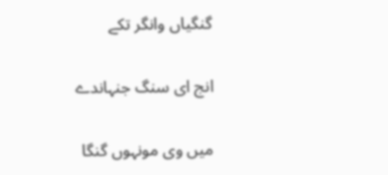گنگیاں وانگر تکے

انج ای سنگ جنہاندے

میں وی مونہوں گنگا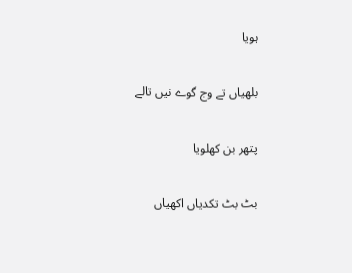ہویا

بلھیاں تے وج گوے نیں تالے

پتھر بن کھلویا

بٹ بٹ تکدیاں اکھیاں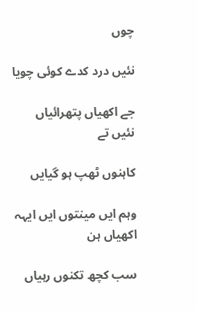چوں

نئیں درد کدے کوئی چویا

جے اکھیاں پتھرائیاں نئیں تے

کاہنوں ٹھپ ہو گیایں

وہم ایں مینتوں ایں ایہہ اکھیاں ہن

سب کچھ تکنوں رہیاں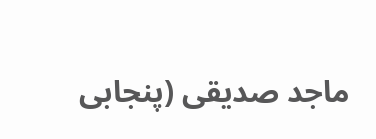ماجد صدیقی (پنجابی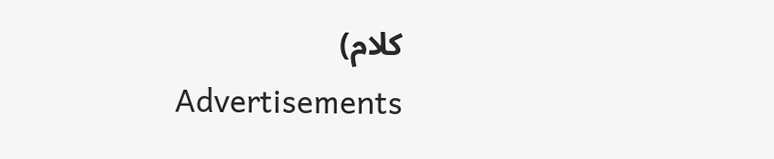کلام)
Advertisements